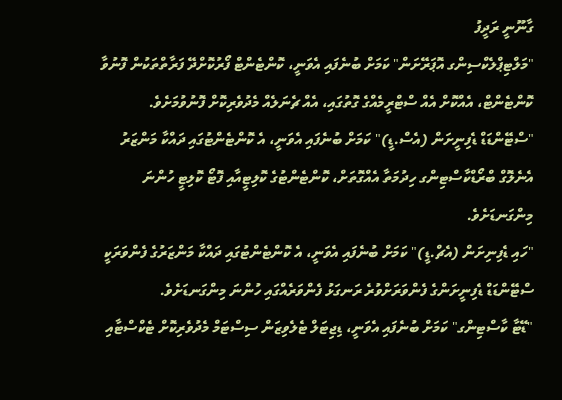ގާނޫނީ ރަދީފު
"މަލްޓިޕްލެކްސިންގ އޮޕަރޭށަން" ކަމަށް ބުނެފައި އެވަނީ، ކޮންޓެންޓް ފޯރުކޮށްދޭ ފަރާތްތަކުން ފޮނުވާ ކޮންޓެންޓް، އެއްކޮށް އެއް ސްޓްރީމެއްގެ ގޮތުގައި، އެއް ޗެނަލެއް މެދުވެރިކޮށް ފޮނުވުމަށެވެ.
"ސްޓޭންޑަޑް ޑެފިނީށަން (އެސް.ޑީ)" ކަމަށް ބުނެފައި އެވަނީ، އެ ކޮންޓެންޓުގައި ދައްކާ މަންޒަރު އެނެލޮގް ބްރޯޑްކާސްޓިންގ ހިދުމަތާ އެއްގޮތަށް، ކޮންޓެންޓުގެ ކޮލިޓީއާއި ފޮޓޯ ކޮލިޓީ ހުންނަ މިންގަނޑަށެވެ.
"ހައި ޑެފިނިށަން (އެޗް.ޑީ)" ކަމަށް ބުނެފައި އެވަނީ، އެ ކޮންޓެންޓުގައި ދައްކާ މަންޒަރުގެ ފެންވަރަކީ ސްޓޭންޑަޑް ޑެފިނީށަންގެ ފެންވަރަށްވުރެ ރަނގަޅު ފެންވަރެއްގައި ހުންނަ މިންގަނޑަށެވެ.
"ޑޭޓާ ކާސްޓިންގ" ކަމަށް ބުނެފައި އެވަނީ، ޑިޖިޓަލް ޓެލެވިޒަން ސިސްޓަމް މެދުވެރިކޮށް ޓެކްސްޓާއި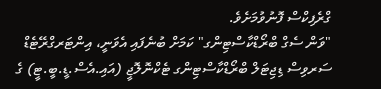ގްރެފިކްސް ފޮނުވުމަށެވެ.
"ވަން ސެގް ބްރޯޑްކާސްޓިންގ" ކަމަށް ބުނެފައި އެވަނީ، އިންޓަރގްރޭޓެޑް ސަރވިސް ޑިޖިޓަލް ބްރޯޑްކާސްޓިންގ ޓެކްނޮލޮޖީ (އައި.އެސް.ޑީ.ބީ.ޓީ) ގެ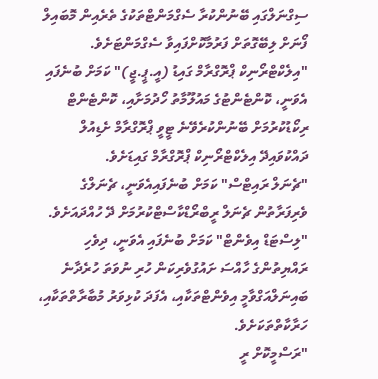ސިގްނަލްގައި ބޭނުންކުރާ ސެގްމަންޓްތަކުގެ ތެރެއިން މޮބައިލް ފޯނަށް ލިބޭގޮތަށް ފަރުމާކޮށްފައިވާ ސެގްމަންޓަށެވެ.
"އިލެކްޓްރޯނިކް ޕްރޮގްރާމް ގައިޑު (އީ.ޕީ.ޖީ)" ކަމަށް ބުނެފައި އެވަނީ، ކޮންޓެންޓުގެ މައުލޫމާތު ހޯދުމަށާއި، ކޮންޓެންޓް ރިކޯޑުކުރުމަށް ބޭނުންކުރެވޭނެ ޓީވީ ޕްރޮގްރާމް ށެޑިއުލް ދައްކުވައިދޭ އިލެކްޓްރޯނިކް ޕްރޮގްރާމް ގައިޑަށެވެ.
"ޗެނަލް ރައިޓްސް" ކަމަށް ބުނެފައިއެވަނީ، ޗެނަލްގެ ވެރިފަރާތުން ޗެނަލް ރީބްރޯޑްކާސްޓްކުރުމަށް ދޭ ހުއްދައަށެވެ.
"ލިސްޓަޑް އިވެންޓް" ކަމަށް ބުނެފައި އެވަނީ، ދިވެހި ރައްޔިތުންގެ ހާއްސަ ށައުގުވެރިކަން ހުރި ނުވަތަ ހުރެދާނެ ބައިނަލްއަގްވާމީ އިވެންޓްތަކާއި، އެފަދަ ކުޅިވަރު މުބާރާތްތަކާއި، ހަރާކާތްތަކަށެވެ.
"ރަސްމީކޮށް ރީ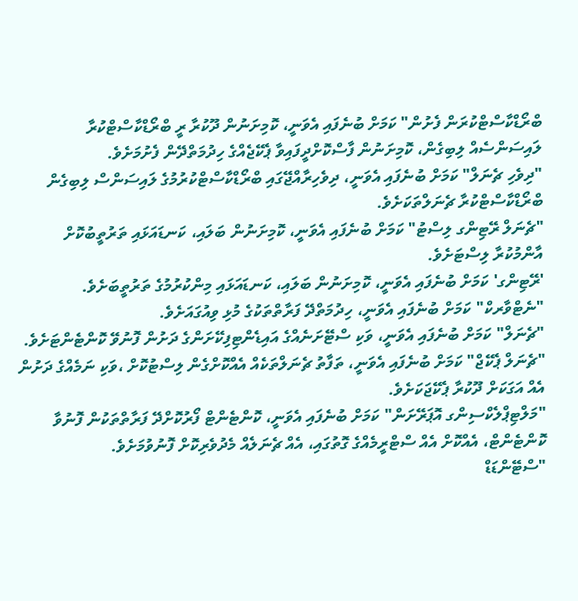ބްރޯޑްކާސްޓްކުރަން ފެށުން" ކަމަށް ބުނެފައި އެވަނީ، ކޮމިށަނުން ދޫކުރާ ރީ ބްރޯޑްކާސްޓްކުރާ ލައިސަންސެއް ލިބިގެން، ކޮމިށަނުން ފާސްކޮށްދީފައިވާ ޕެކޭޖެއްގެ ހިދުމަތްދޭން ފެށުމަށެވެ.
"ދިވެހި ޗެނަލް" ކަމަށް ބުނެފައި އެވަނީ، ދިވެހިރާއްޖޭގައި ބްރޯޑްކާސްޓްކުރުމުގެ ލައިސަންސް ލިބިގެން ބްރޯޑްކާސްޓްކުރާ ޗެނަލްތަކަށެވެ.
"ޗެނަލް ރޭޓިންގ ލިސްޓު" ކަމަށް ބުނެފައި އެވަނީ، ކޮމިށަނުން ބަލައި، ކަނޑައަޅައި ތަރުތީބުކޮށް އާންމުކުރާ ލިސްޓަށެވެ.
'ރޭޓިންގ' ކަމަށް ބުނެފައި އެވަނީ، ކޮމިށަނުން ބަލައި، ކަނޑައަޅައި މިންކުރުމުގެ ތަރުތީބަށެވެ.
"ނެޓްވާރކް" ކަމަށް ބުނެފައި އެވަނީ، ހިދުމަތްދޭ ފަރާތްތަކުގެ މުޅި ވިއުގައަށެވެ.
"ޗެނަލް" ކަމަށް ބުނެފައި އެވަނީ، ވަކި ސްޓޭށަނެއްގެ އައިޑެންޓިފިކޭށަންގެ ދަށުން ފޮނުވޭ ކޮންޓެންޓަށެވެ.
"ޗެނަލް ޕެކޭޖް" ކަމަށް ބުނެފައި އެވަނީ، ތަފާތު ޗެނަލްތަކެއް އެއްކޮށްގެން ލިސްޓުކޮށް ،ވަކި ނަމެއްގެ ދަށުން އެއް އަގަކަށް ދޫކުރާ ޕެކޭޖަކަށެވެ.
"މަލްޓިޕްލެކްސިންގ އޮޕަރޭށަން" ކަމަށް ބުނެފައި އެވަނީ، ކޮންޓެންޓް ފޯރުކޮށްދޭ ފަރާތްތަކުން ފޮނުވާ ކޮންޓެންޓް، އެއްކޮށް އެއް ސްޓްރީމެއްގެ ގޮތުގައި، އެއް ޗެނަލެއް މެދުވެރިކޮށް ފޮނުވުމަށެވެ.
"ސްޓޭންޑަޑް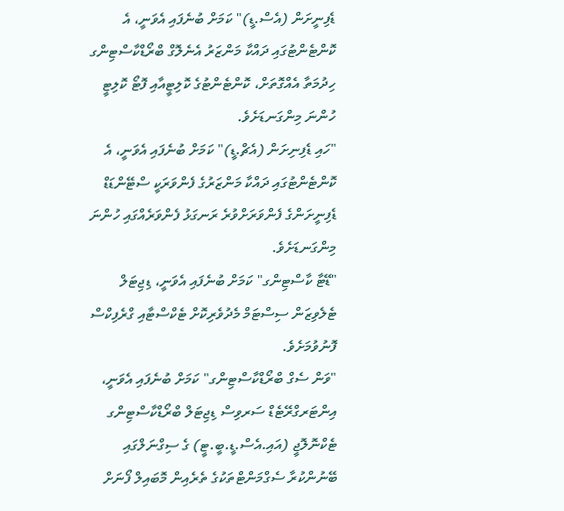ޑެފިނީށަން (އެސް.ޑީ)" ކަމަށް ބުނެފައި އެވަނީ، އެ ކޮންޓެންޓުގައި ދައްކާ މަންޒަރު އެނެލޮގް ބްރޯޑްކާސްޓިންގ ހިދުމަތާ އެއްގޮތަށް، ކޮންޓެންޓުގެ ކޮލިޓީއާއި ފޮޓޯ ކޮލިޓީ ހުންނަ މިންގަނޑަށެވެ.
"ހައި ޑެފިނިށަން (އެޗް.ޑީ)" ކަމަށް ބުނެފައި އެވަނީ، އެ ކޮންޓެންޓުގައި ދައްކާ މަންޒަރުގެ ފެންވަރަކީ ސްޓޭންޑަޑް ޑެފިނީށަންގެ ފެންވަރަށްވުރެ ރަނގަޅު ފެންވަރެއްގައި ހުންނަ މިންގަނޑަށެވެ.
"ޑޭޓާ ކާސްޓިންގ" ކަމަށް ބުނެފައި އެވަނީ، ޑިޖިޓަލް ޓެލެވިޒަން ސިސްޓަމް މެދުވެރިކޮށް ޓެކްސްޓާއި ގްރެފިކްސް ފޮނުވުމަށެވެ.
"ވަން ސެގް ބްރޯޑްކާސްޓިންގ" ކަމަށް ބުނެފައި އެވަނީ، އިންޓަރގްރޭޓެޑް ސަރވިސް ޑިޖިޓަލް ބްރޯޑްކާސްޓިންގ ޓެކްނޮލޮޖީ (އައި.އެސް.ޑީ.ބީ.ޓީ) ގެ ސިގްނަލްގައި ބޭނުންކުރާ ސެގްމަންޓްތަކުގެ ތެރެއިން މޮބައިލް ފޯނަށް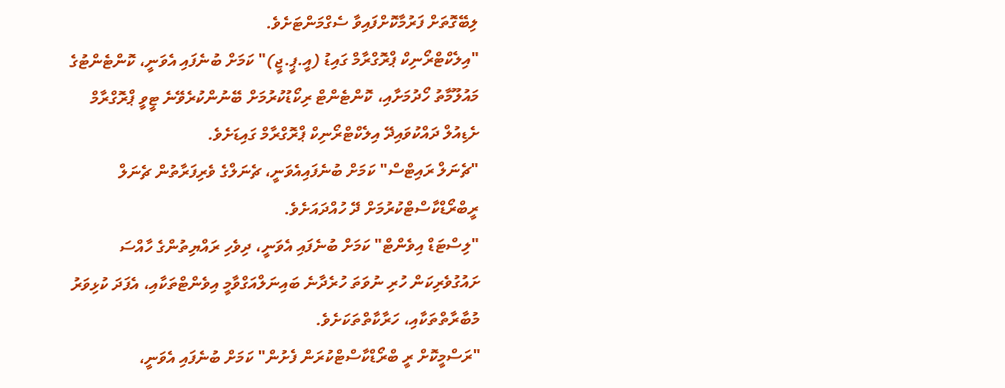ލިބޭގޮތަށް ފަރުމާކޮށްފައިވާ ސެގްމަންޓަށެވެ.
"އިލެކްޓްރޯނިކް ޕްރޮގްރާމް ގައިޑު (އީ.ޕީ.ޖީ)" ކަމަށް ބުނެފައި އެވަނީ، ކޮންޓެންޓުގެ މައުލޫމާތު ހޯދުމަށާއި، ކޮންޓެންޓް ރިކޯޑުކުރުމަށް ބޭނުންކުރެވޭނެ ޓީވީ ޕްރޮގްރާމް ށެޑިއުލް ދައްކުވައިދޭ އިލެކްޓްރޯނިކް ޕްރޮގްރާމް ގައިޑަށެވެ.
"ޗެނަލް ރައިޓްސް" ކަމަށް ބުނެފައިއެވަނީ، ޗެނަލްގެ ވެރިފަރާތުން ޗެނަލް ރީބްރޯޑްކާސްޓްކުރުމަށް ދޭ ހުއްދައަށެވެ.
"ލިސްޓަޑް އިވެންޓް" ކަމަށް ބުނެފައި އެވަނީ، ދިވެހި ރައްޔިތުންގެ ހާއްސަ ށައުގުވެރިކަން ހުރި ނުވަތަ ހުރެދާނެ ބައިނަލްއަގްވާމީ އިވެންޓްތަކާއި، އެފަދަ ކުޅިވަރު މުބާރާތްތަކާއި، ހަރާކާތްތަކަށެވެ.
"ރަސްމީކޮށް ރީ ބްރޯޑްކާސްޓްކުރަން ފެށުން" ކަމަށް ބުނެފައި އެވަނީ،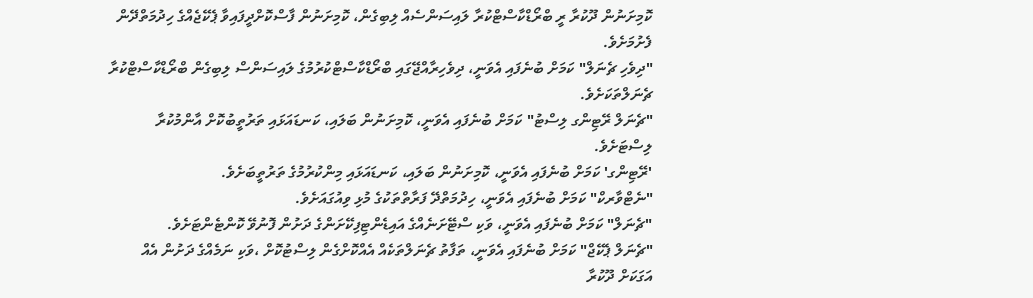ކޮމިށަނުން ދޫކުރާ ރީ ބްރޯޑްކާސްޓްކުރާ ލައިސަންސެއް ލިބިގެން، ކޮމިށަނުން ފާސްކޮށްދީފައިވާ ޕެކޭޖެއްގެ ހިދުމަތްދޭން ފެށުމަށެވެ.
"ދިވެހި ޗެނަލް" ކަމަށް ބުނެފައި އެވަނީ، ދިވެހިރާއްޖޭގައި ބްރޯޑްކާސްޓްކުރުމުގެ ލައިސަންސް ލިބިގެން ބްރޯޑްކާސްޓްކުރާ ޗެނަލްތަކަށެވެ.
"ޗެނަލް ރޭޓިންގ ލިސްޓު" ކަމަށް ބުނެފައި އެވަނީ، ކޮމިށަނުން ބަލައި، ކަނޑައަޅައި ތަރުތީބުކޮށް އާންމުކުރާ ލިސްޓަށެވެ.
'ރޭޓިންގ' ކަމަށް ބުނެފައި އެވަނީ، ކޮމިށަނުން ބަލައި، ކަނޑައަޅައި މިންކުރުމުގެ ތަރުތީބަށެވެ.
"ނެޓްވާރކް" ކަމަށް ބުނެފައި އެވަނީ، ހިދުމަތްދޭ ފަރާތްތަކުގެ މުޅި ވިއުގައަށެވެ.
"ޗެނަލް" ކަމަށް ބުނެފައި އެވަނީ، ވަކި ސްޓޭށަނެއްގެ އައިޑެންޓިފިކޭށަންގެ ދަށުން ފޮނުވޭ ކޮންޓެންޓަށެވެ.
"ޗެނަލް ޕެކޭޖް" ކަމަށް ބުނެފައި އެވަނީ، ތަފާތު ޗެނަލްތަކެއް އެއްކޮށްގެން ލިސްޓުކޮށް ،ވަކި ނަމެއްގެ ދަށުން އެއް އަގަކަށް ދޫކުރާ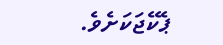ޕެކޭޖަކަށެވެ.